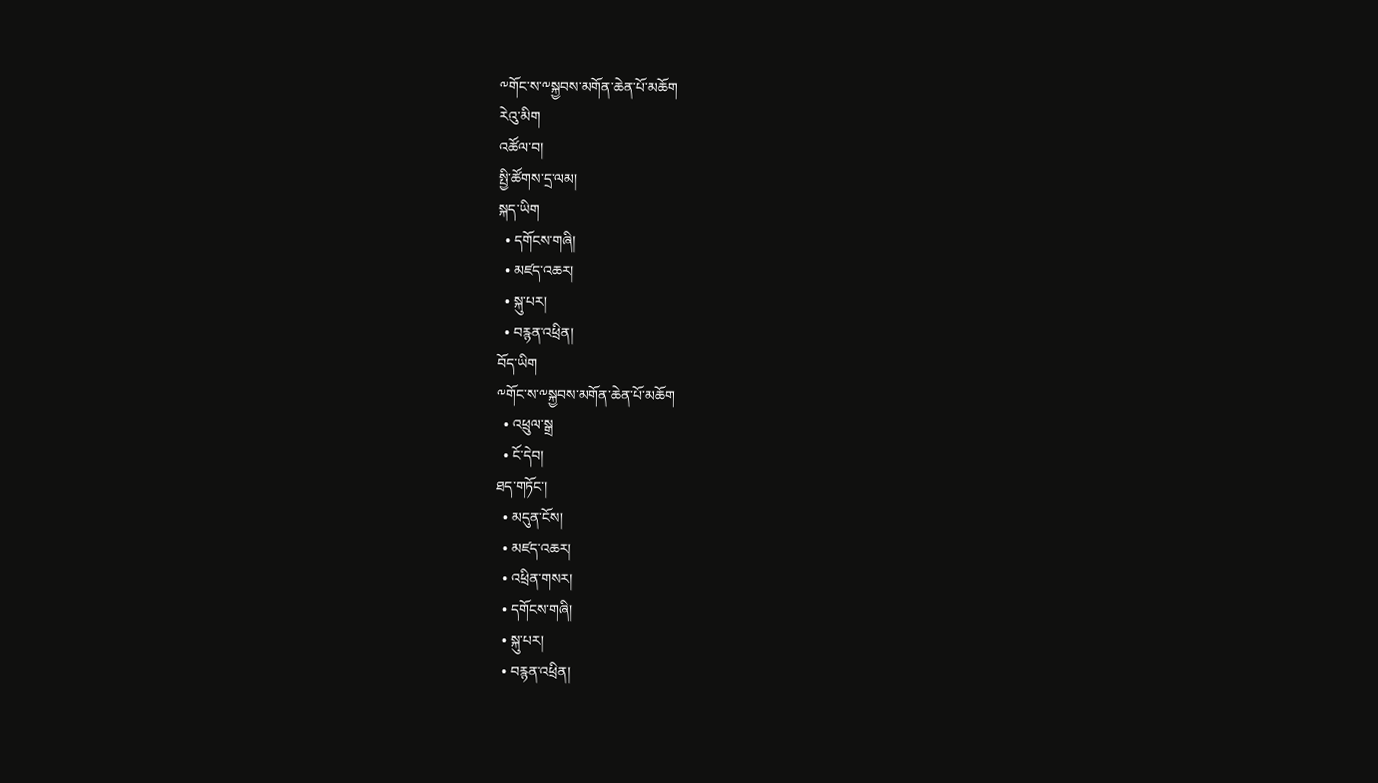༸གོང་ས་༸སྐྱབས་མགོན་ཆེན་པོ་མཆོག
རེའུ་མིག
འཚོལ་བ།
སྤྱི་ཚོགས་དྲ་ལམ།
སྐད་ཡིག
  • དགོངས་གཞི།
  • མཛད་འཆར།
  • སྐུ་པར།
  • བརྙན་འཕྲིན།
བོད་ཡིག
༸གོང་ས་༸སྐྱབས་མགོན་ཆེན་པོ་མཆོག
  • འཕྲུལ་སྒྲ
  • ངོ་དེབ།
ཐད་གཏོང་།
  • མདུན་ངོས།
  • མཛད་འཆར།
  • འཕྲིན་གསར།
  • དགོངས་གཞི།
  • སྐུ་པར།
  • བརྙན་འཕྲིན།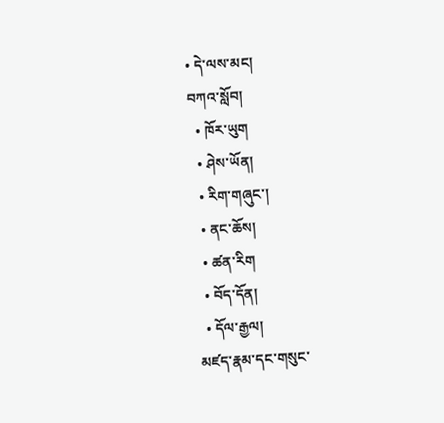• དེ་ལས་མང།
བཀའ་སློབ།
  • ཁོར་ཡུག
  • ཤེས་ཡོན།
  • རིག་གཞུང་།
  • ནང་ཆོས།
  • ཚན་རིག
  • བོད་དོན།
  • དོལ་རྒྱལ།
མཛད་རྣམ་དང་གསུང་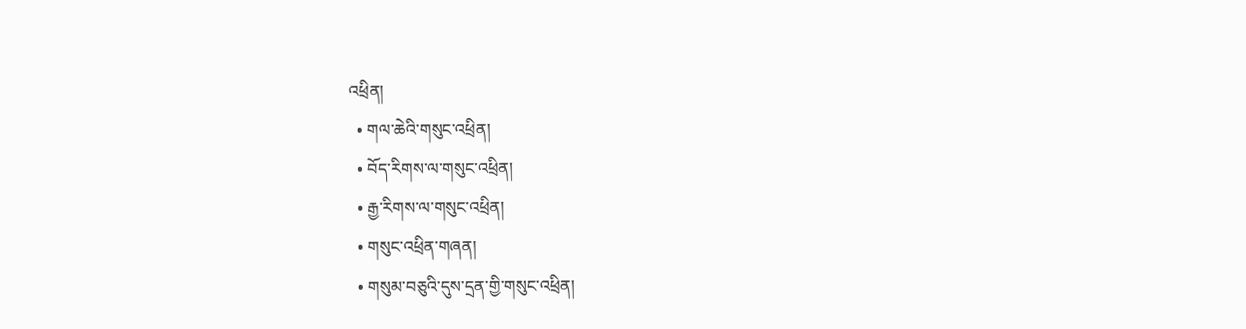འཕྲིན།
  • གལ་ཆེའི་གསུང་འཕྲིན།
  • བོད་རིགས་ལ་གསུང་འཕྲིན།
  • རྒྱ་རིགས་ལ་གསུང་འཕྲིན།
  • གསུང་འཕྲིན་གཞན།
  • གསུམ་བཅུའི་དུས་དྲན་གྱི་གསུང་འཕྲིན།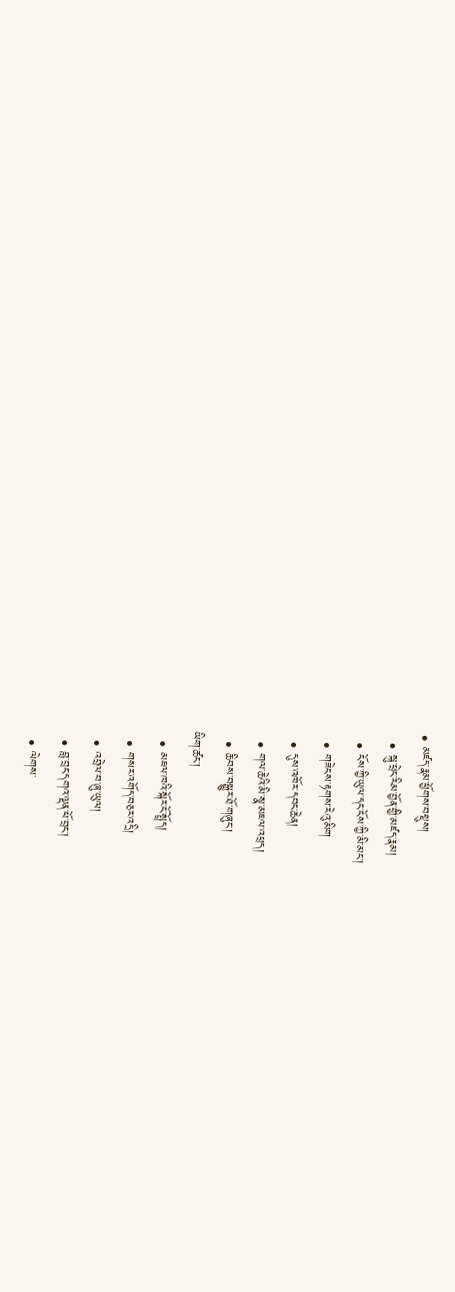• མཛད་རྣམ་ཕྱོགས་བསྡུས།
  • སྐུ་ཕྲེང་རིམ་བྱོན་གྱི་མཛད་རྣམ།
  • ངོས་ཀྱི་ཡུལ་དང་ངོས་ཀྱི་མི་མང་།
  • གཟེངས་རྟགས་རེའུ་མིག
  • དུས་འཁོར་དབང་ཆེན།
  • གལ་ཆེའི་མི་སྣ་མཇལ་འཕྲད།
  • ཆིབས་བསྒྱུར་ཐོ་གཞུང་།
ཡིག་ཚང་།
  • མཇལ་ཁའི་སྐོར་ངོ་སྤྲོད།
  • གསར་འགོད་བཅར་འདྲི།
  • འབྲེལ་བ་ཞུ་ཡུལ།
  • བླ་བྲང་དགའ་ལྡན་ཕོ་བྲང་།
  • ལེགས་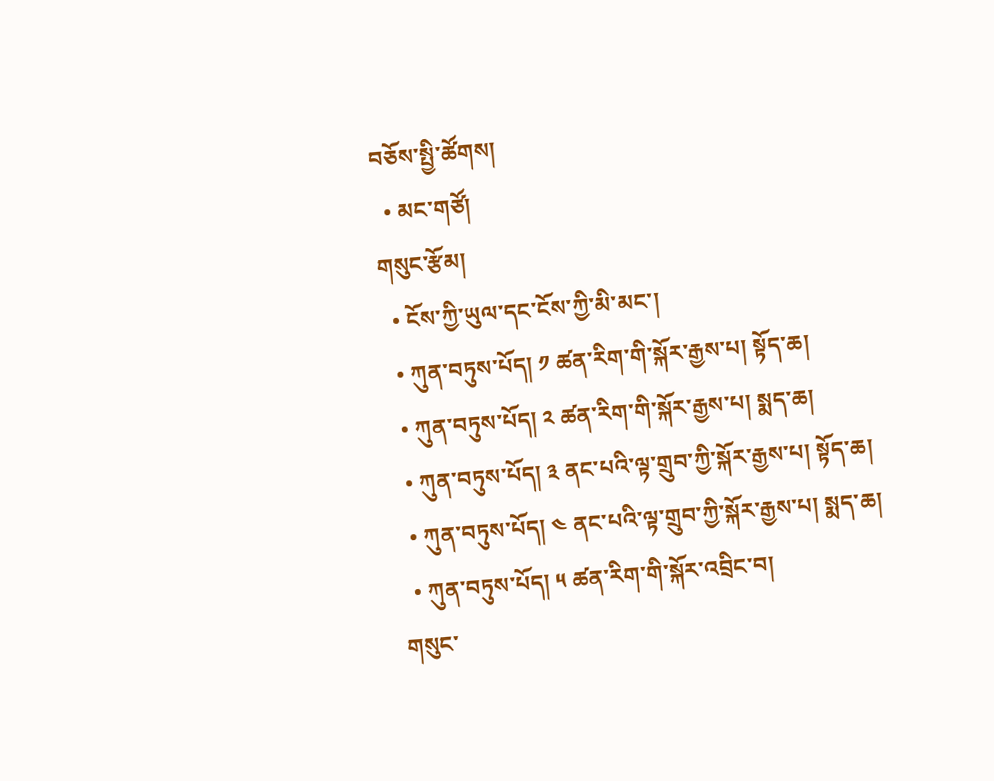བཅོས་སྤྱི་ཚོགས།
  • མང་གཙོ།
གསུང་རྩོམ།
  • ངོས་ཀྱི་ཡུལ་དང་ངོས་ཀྱི་མི་མང་།
  • ཀུན་བཏུས་པོད། ༡ ཚན་རིག་གི་སྐོར་རྒྱས་པ། སྟོད་ཆ།
  • ཀུན་བཏུས་པོད། ༢ ཚན་རིག་གི་སྐོར་རྒྱས་པ། སྨད་ཆ།
  • ཀུན་བཏུས་པོད། ༣ ནང་པའི་ལྟ་གྲུབ་ཀྱི་སྐོར་རྒྱས་པ། སྟོད་ཆ།
  • ཀུན་བཏུས་པོད། ༤ ནང་པའི་ལྟ་གྲུབ་ཀྱི་སྐོར་རྒྱས་པ། སྨད་ཆ།
  • ཀུན་བཏུས་པོད། ༥ ཚན་རིག་གི་སྐོར་འབྲིང་བ།
གསུང་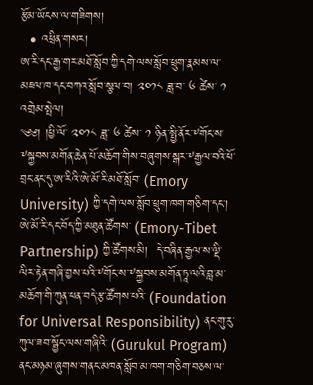རྩོམ་ཡོངས་ལ་གཟིགས།
  • འཕྲིན་གསར།
ཨ་རི་དང་རྒྱ་གར་མཐོ་སློབ་ཀྱི་དགེ་ལས་སློབ་ཕྲུག་རྣམས་ལ་མཇལ་ཁ་དང་བཀའ་སློབ་སྩལ་བ། ༢༠༡༨ ཟླ་བ་ ༦ ཚེས་ ༡
འགྲེམ་སྤེལ།
༄༅། །ཕྱི་ལོ་ ༢༠༡༨ ཟླ་ ༦ ཚེས་ ༡ ཉིན་སྤྱི་ནོར་༸གོང་ས་༸སྐྱབས་མགོན་ཆེན་པོ་མཆོག་གིས་བཞུགས་སྒར་༸རྒྱལ་བའི་ཕོ་བྲང་ནང་དུ་ཨ་རིའི་ཨེ་མོ་རི་མཐོ་སློབ་ (Emory University) ཀྱི་དགེ་ལས་སློབ་ཕྲུག་ཁག་གཅིག་དང་།  ཨེ་མོ་རི་དང་བོད་ཀྱི་མཐུན་ཚོགས་ (Emory-Tibet Partnership) ཀྱི་ཚོགས་མི།  དེ་བཞིན་རྒྱལ་ས་ལྡི་ལིར་རྟེན་གཞི་བྱས་པའི་༸གོང་ས་༸སྐྱབས་མགོན་ཏཱ་ལའི་བླ་མ་མཆོག་གི་ཀུན་ཕན་བདེ་རྩ་ཚོགས་པའི་ (Foundation for Universal Responsibility) ནང་གུ་རུ་ཀུལ་ཟབ་སྦྱོང་ལས་གཞིའི་ (Gurukul Program) ནང་མཉམ་ཞུགས་གནང་མཁན་སློབ་མ་ཁག་གཅིག་བཅས་ལ་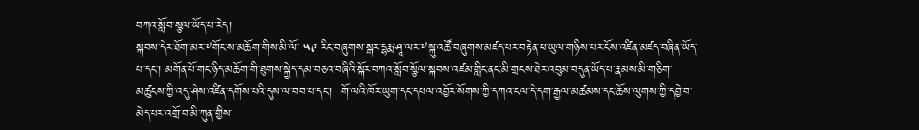བཀའ་སློབ་སྩལ་ཡོད་པ་རེད།
སྐབས་དེར་ཐོག་མར་༸གོང་ས་མཆོག་གིས་མི་ལོ་ ༥༩ རིང་བཞུགས་སྒར་དྷརྨ་ཤཱ་ལར་༸སྐུ་འཚོ་བཞུགས་མཛད་པར་བརྟེན་ཕ་ཡུལ་གཉིས་པར་ངོས་འཛིན་མཛད་བཞིན་ཡོད་པ་དང་། མགོན་པོ་གང་ཉིད་མཆོག་གི་ཐུགས་སྐྱེད་དམ་བཅའ་བཞིའི་སྐོར་བཀའ་སློབ་སྩོལ་སྐབས་འཛམ་གླིང་ནང་མི་གྲངས་ཐེར་འབུམ་བདུན་ཡོད་པ་རྣམས་མི་གཅིག་མཚུངས་ཀྱི་འདུ་ཤེས་འཛིན་དགོས་པའི་དུས་ལ་བབ་པ་དང་།  གོ་ལའི་ཁོར་ཡུག་དང་དཔལ་འབྱོར་སོགས་ཀྱི་དཀའ་ངལ་དེ་དག་རྒྱལ་མཚམས་དང་ཆོས་ལུགས་ཀྱི་དབྱེ་བ་མེད་པར་འགྲོ་བ་མི་ཀུན་གྱིས་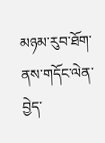མཉམ་རུབ་ཐོག་ནས་གདོང་ལེན་བྱེད་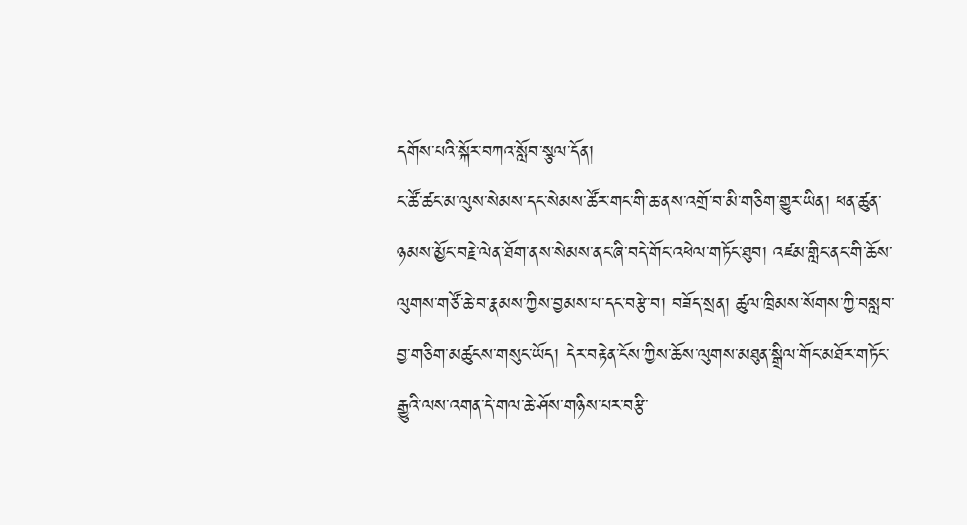དགོས་པའི་སྐོར་བཀའ་སློབ་སྩལ་དོན།
ང་ཚོ་ཚང་མ་ལུས་སེམས་དང་སེམས་ཚོར་གང་གི་ཆ་ནས་འགྲོ་བ་མི་གཅིག་གྱུར་ཡིན། ཕན་ཚུན་ཉམས་མྱོང་བརྗེ་ལེན་ཐོག་ནས་སེམས་ནང་ཞི་བདེ་གོང་འཕེལ་གཏོང་ཐུབ། འཛམ་གླིང་ནང་གི་ཆོས་ལུགས་གཙོ་ཆེ་བ་རྣམས་ཀྱིས་བྱམས་པ་དང་བརྩེ་བ། བཟོད་སྲན། ཚུལ་ཁྲིམས་སོགས་ཀྱི་བསླབ་བྱ་གཅིག་མཚུངས་གསུང་ཡོད། དེར་བརྟེན་ངོས་ཀྱིས་ཆོས་ལུགས་མཐུན་སྒྲིལ་གོང་མཐོར་གཏོང་རྒྱུའི་ལས་འགན་དེ་གལ་ཆེ་ཤོས་གཉིས་པར་བརྩི་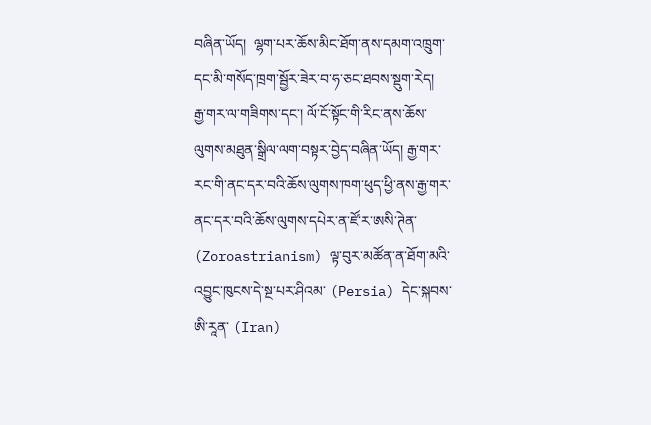བཞིན་ཡོད།  ལྷག་པར་ཆོས་མིང་ཐོག་ནས་དམག་འཁྲུག་དང་མི་གསོད་ཁྲག་སྦྱོར་ཟེར་བ་ཧ་ཅང་ཐབས་སྡུག་རེད།
རྒྱ་གར་ལ་གཟིགས་དང་། ལོ་ངོ་སྟོང་གི་རིང་ནས་ཆོས་ལུགས་མཐུན་སྒྲིལ་ལག་བསྟར་བྱེད་བཞིན་ཡོད། རྒྱ་གར་རང་གི་ནང་དར་བའི་ཆོས་ལུགས་ཁག་ཕུད་ཕྱི་ནས་རྒྱ་གར་ནང་དར་བའི་ཆོས་ལུགས་དཔེར་ན་ཛོ་ར་ཨསི་ཊེན་ (Zoroastrianism) ལྟ་བུར་མཚོན་ན་ཐོག་མའི་འབྱུང་ཁུངས་དེ་སྔ་པར་ཤིའམ་ (Persia) དེང་སྐབས་ཨི་རཱན་ (Iran)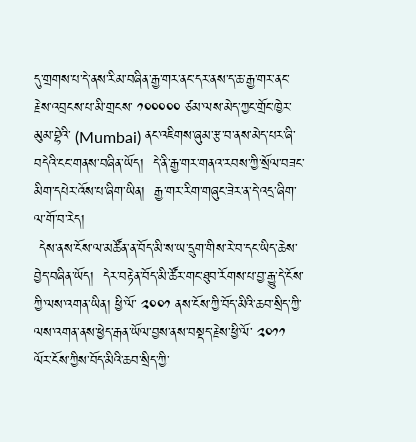དུ་གྲགས་པ་དེ་ནས་རིམ་བཞིན་རྒྱ་གར་ནང་དར་ནས་ད་ཆ་རྒྱ་གར་ནང་རྗེས་འབྲངས་པ་མི་གྲངས་ ༡༠༠༠༠༠ ཙམ་ལས་མེད་ཀྱང་གྲོང་ཁྱེར་མུམ་བྷེའི་ (Mumbai) ནང་འཇིགས་ཞུམ་རྩ་བ་ནས་མེད་པར་ཞི་བདེའི་ངང་གནས་བཞིན་ཡོད།  དེ་ནི་རྒྱ་གར་གནའ་རབས་ཀྱི་སྲོལ་བཟང་མིག་དཔེར་འོས་པ་ཞིག་ཡིན།  རྒྱ་གར་རིག་གཞུང་ཟེར་ན་དེ་འདྲ་ཞིག་ལ་གོ་བ་རེད།
 དེས་ནས་ངོས་ལ་མཚོན་ན་བོད་མི་ས་ཡ་དྲུག་གིས་རེ་བ་དང་ཡིད་ཆེས་བྱེད་བཞིན་ཡོད།  དེར་བརྟེན་བོད་མི་ཚོར་གང་ཐུབ་རོགས་པ་བྱ་རྒྱུ་དེ་ངོས་ཀྱི་ལས་འགན་ཡིན། ཕྱི་ལོ་ ༢༠༠༡ ནས་ངོས་ཀྱི་བོད་མིའི་ཆབ་སྲིད་ཀྱི་ལས་འགན་ནས་ཕྱེད་རྒན་ཡོལ་བྱས་ནས་བསྡད་རྗེས་ཕྱི་ལོ་ ༢༠༡༡ ལོར་ངོས་ཀྱིས་བོད་མིའི་ཆབ་སྲིད་ཀྱི་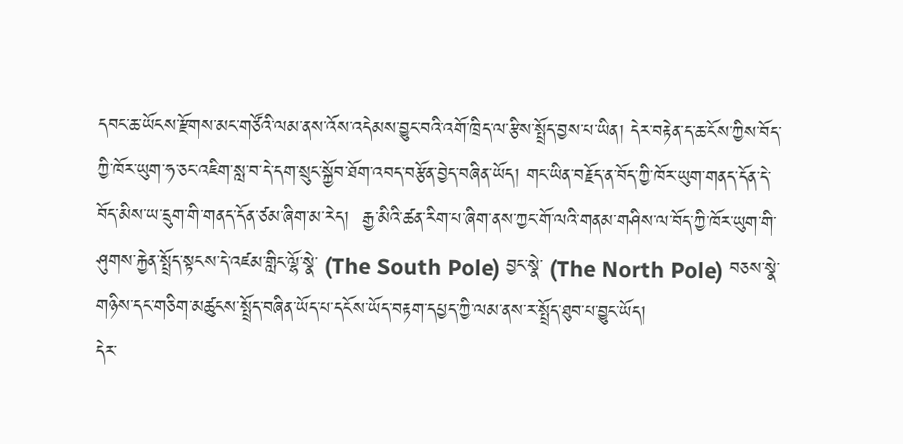དབང་ཆ་ཡོངས་རྫོགས་མང་གཙོའི་ལམ་ནས་འོས་འདེམས་བྱུང་བའི་འགོ་ཁྲིད་ལ་རྩིས་སྤྲོད་བྱས་པ་ཡིན། དེར་བརྟེན་ད་ཆ་ངོས་ཀྱིས་བོད་ཀྱི་ཁོར་ཡུག་ཧ་ཅང་འཇིག་སླ་བ་དེ་དག་སྲུང་སྐྱོབ་ཐོག་འབད་བརྩོན་བྱེད་བཞིན་ཡོད། གང་ཡིན་བརྗོད་ན་བོད་ཀྱི་ཁོར་ཡུག་གནད་དོན་དེ་བོད་མིས་ཡ་དྲུག་གི་གནད་དོན་ཙམ་ཞིག་མ་རེད།  རྒྱ་མིའི་ཚན་རིག་པ་ཞིག་ནས་ཀྱང་གོ་ལའི་གནམ་གཤིས་ལ་བོད་ཀྱི་ཁོར་ཡུག་གི་ཤུགས་རྐྱེན་སྤྲོད་སྟངས་དེ་འཛམ་གླིང་ལྷོ་སྣེ་ (The South Pole) བྱང་སྣེ་ (The North Pole) བཅས་སྣེ་གཉིས་དང་གཅིག་མཚུངས་སྤྲོད་བཞིན་ཡོད་པ་དངོས་ཡོད་བརྟག་དཔྱད་ཀྱི་ལམ་ནས་ར་སྤྲོད་ཐུབ་པ་བྱུང་ཡོད།
དེར་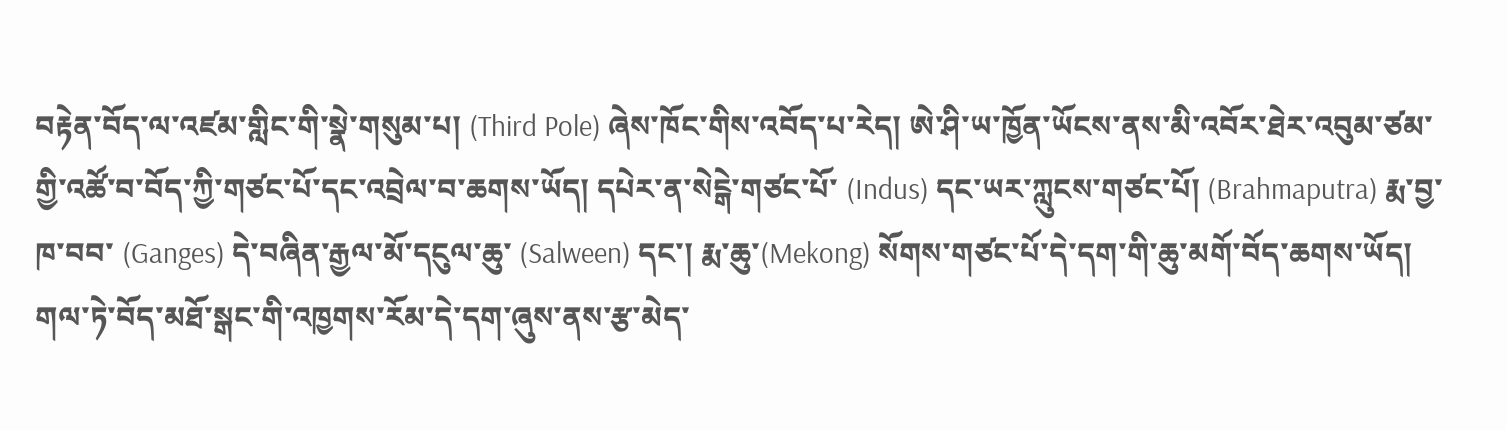བརྟེན་བོད་ལ་འཛམ་གླིང་གི་སྣེ་གསུམ་པ། (Third Pole) ཞེས་ཁོང་གིས་འབོད་པ་རེད། ཨེ་ཤི་ཡ་ཁྱོན་ཡོངས་ནས་མི་འབོར་ཐེར་འབུམ་ཙམ་གྱི་འཚོ་བ་བོད་ཀྱི་གཙང་པོ་དང་འབྲེལ་བ་ཆགས་ཡོད། དཔེར་ན་སེངྒེ་གཙང་པོ་ (Indus) དང་ཡར་ཀླུངས་གཙང་པོ། (Brahmaputra) རྨ་བྱ་ཁ་བབ་ (Ganges) དེ་བཞིན་རྒྱལ་མོ་དངུལ་ཆུ་ (Salween) དང་། རྨ་ཆུ་(Mekong) སོགས་གཙང་པོ་དེ་དག་གི་ཆུ་མགོ་བོད་ཆགས་ཡོད།  གལ་ཏེ་བོད་མཐོ་སྒང་གི་འཁྱགས་རོམ་དེ་དག་ཞུས་ནས་རྩ་མེད་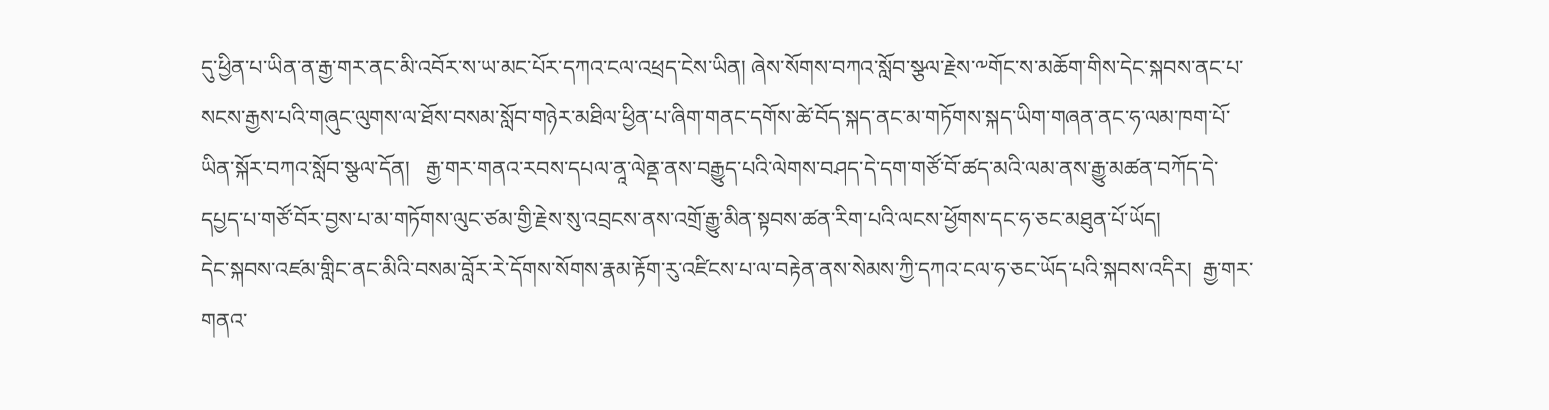དུ་ཕྱིན་པ་ཡིན་ན་རྒྱ་གར་ནང་མི་འབོར་ས་ཡ་མང་པོར་དཀའ་ངལ་འཕྲད་ངེས་ཡིན། ཞེས་སོགས་བཀའ་སློབ་སྩལ་རྗེས་༸གོང་ས་མཆོག་གིས་དེང་སྐབས་ནང་པ་སངས་རྒྱས་པའི་གཞུང་ལུགས་ལ་ཐོས་བསམ་སློབ་གཉེར་མཐིལ་ཕྱིན་པ་ཞིག་གནང་དགོས་ཚེ་བོད་སྐད་ནང་མ་གཏོགས་སྐད་ཡིག་གཞན་ནང་ཧ་ལམ་ཁག་པོ་ཡིན་སྐོར་བཀའ་སློབ་སྩལ་དོན།   རྒྱ་གར་གནའ་རབས་དཔལ་ནཱ་ལེནྡ་ནས་བརྒྱུད་པའི་ལེགས་བཤད་དེ་དག་གཙོ་བོ་ཚད་མའི་ལམ་ནས་རྒྱུ་མཚན་བཀོད་དེ་དཔྱད་པ་གཙོ་བོར་བྱས་པ་མ་གཏོགས་ལུང་ཙམ་གྱི་རྗེས་སུ་འབྲངས་ནས་འགྲོ་རྒྱུ་མིན་སྟབས་ཚན་རིག་པའི་ལངས་ཕྱོགས་དང་ཧ་ཅང་མཐུན་པོ་ཡོད།
དེང་སྐབས་འཛམ་གླིང་ནང་མིའི་བསམ་བློར་རེ་དོགས་སོགས་རྣམ་རྟོག་རུ་འཛིངས་པ་ལ་བརྟེན་ནས་སེམས་ཀྱི་དཀའ་ངལ་ཧ་ཅང་ཡོད་པའི་སྐབས་འདིར།  རྒྱ་གར་གནའ་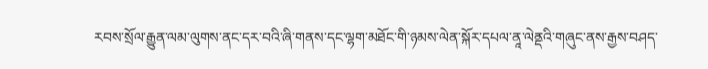རབས་སྲོལ་རྒྱུན་ལམ་ལུགས་ནང་དར་བའི་ཞི་གནས་དང་ལྷག་མཐོང་གི་ཉམས་ལེན་སྐོར་དཔལ་ནཱ་ལེནྡའི་གཞུང་ནས་རྒྱས་བཤད་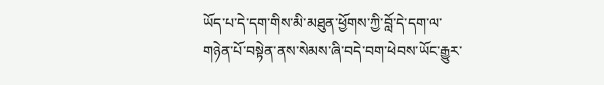ཡོད་པ་དེ་དག་གིས་མི་མཐུན་ཕྱོགས་ཀྱི་བློ་དེ་དག་ལ་གཉེན་པོ་བསྟེན་ནས་སེམས་ཞི་བདེ་བག་ཕེབས་ཡོང་རྒྱུར་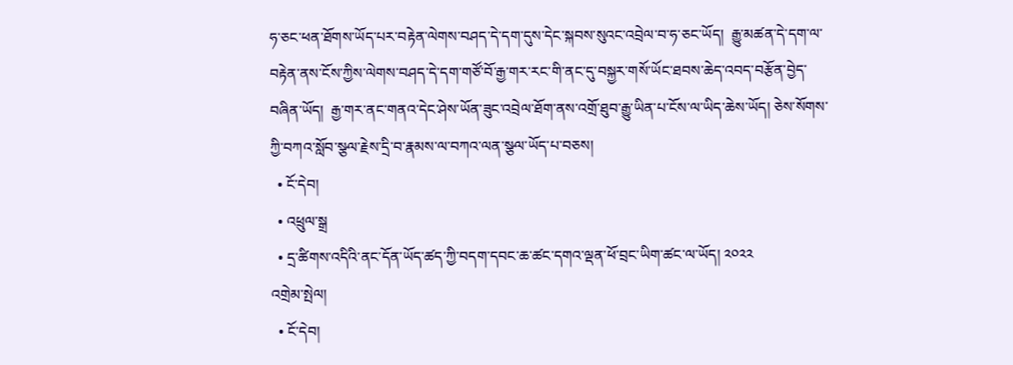ཧ་ཅང་ཕན་ཐོགས་ཡོད་པར་བརྟེན་ལེགས་བཤད་དེ་དག་དུས་དེང་སྐབས་སུའང་འབྲེལ་བ་ཧ་ཅང་ཡོད།  རྒྱུ་མཚན་དེ་དག་ལ་བརྟེན་ནས་ངོས་ཀྱིས་ལེགས་བཤད་དེ་དག་གཙོ་བོ་རྒྱ་གར་རང་གི་ནང་དུ་བསྐྱར་གསོ་ཡོང་ཐབས་ཆེད་འབད་བརྩོན་བྱེད་བཞིན་ཡོད།  རྒྱ་གར་ནང་གནའ་དེང་ཤེས་ཡོན་ཟུང་འབྲེལ་ཐོག་ནས་འགྲོ་ཐུབ་རྒྱུ་ཡིན་པ་ངོས་ལ་ཡིད་ཆེས་ཡོད། ཅེས་སོགས་ཀྱི་བཀའ་སློབ་སྩལ་རྗེས་དྲི་བ་རྣམས་ལ་བཀའ་ལན་སྩལ་ཡོད་པ་བཅས།
  • ངོ་དེབ།
  • འཕྲུལ་སྒྲ
  • དྲ་ཚིགས་འདིའི་ནང་དོན་ཡོད་ཚད་ཀྱི་བདག་དབང་ཆ་ཚང་དགའ་ལྡན་ཕོ་བྲང་ཡིག་ཚང་ལ་ཡོད། ༢༠༢༢
འགྲེམ་སྤེལ།
  • ངོ་དེབ།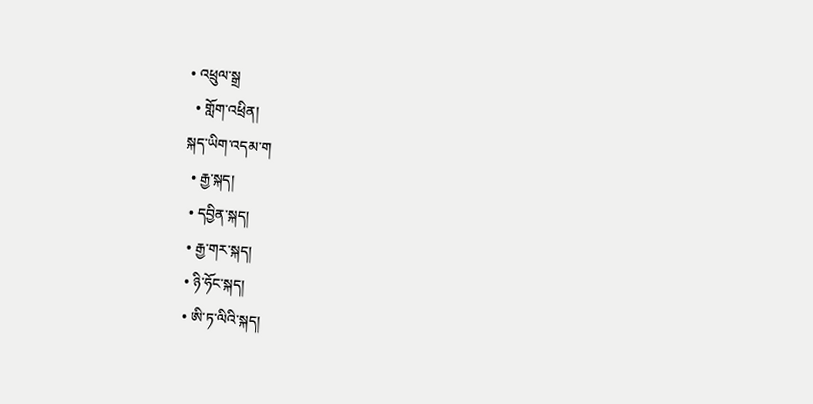• འཕྲུལ་སྒྲ
  • གློག་འཕྲིན།
སྐད་ཡིག་འདམ་ག
  • རྒྱ་སྐད།
  • དབྱིན་སྐད།
  • རྒྱ་གར་སྐད།
  • ཉི་ཧོང་སྐད།
  • ཨི་ཏ་ལིའི་སྐད།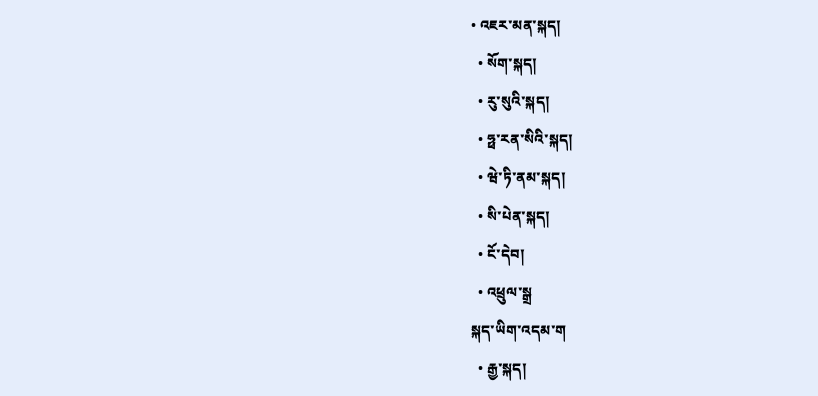• འཇར་མན་སྐད།
  • སོག་སྐད།
  • རུ་སུའི་སྐད།
  • ཧྥ་རན་སིའི་སྐད།
  • ཝེ་ཏི་ནམ་སྐད།
  • སི་པེན་སྐད།
  • ངོ་དེབ།
  • འཕྲུལ་སྒྲ
སྐད་ཡིག་འདམ་ག
  • རྒྱ་སྐད།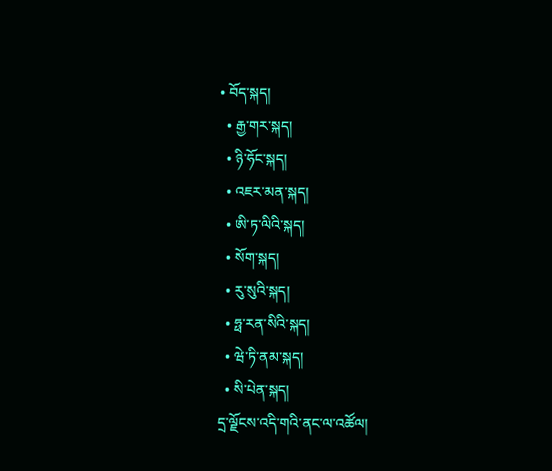• བོད་སྐད།
  • རྒྱ་གར་སྐད།
  • ཉི་ཧོང་སྐད།
  • འཇར་མན་སྐད།
  • ཨི་ཏ་ལིའི་སྐད།
  • སོག་སྐད།
  • རུ་སུའི་སྐད།
  • ཧྥ་རན་སིའི་སྐད།
  • ཝེ་ཏི་ནམ་སྐད།
  • སི་པེན་སྐད།
དྲ་ལྗོངས་འདི་གའི་ནང་ལ་འཚོལ།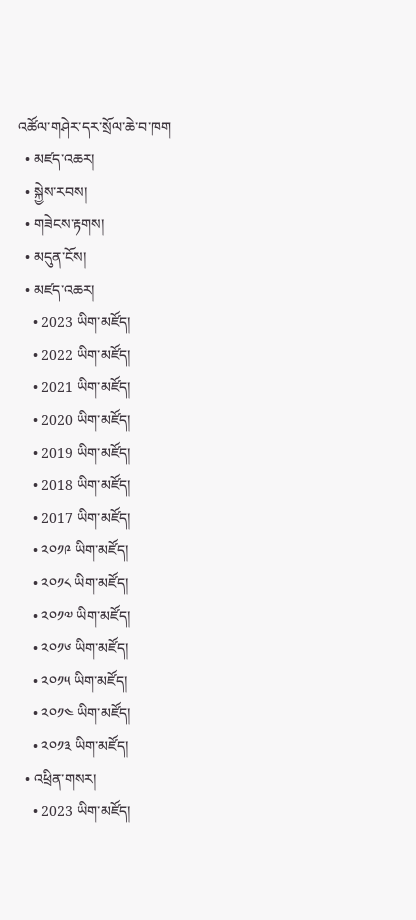འཚོལ་གཤེར་དར་སྲོལ་ཆེ་བ་ཁག
  • མཛད་འཆར།
  • སྐྱེས་རབས།
  • གཟེངས་རྟགས།
  • མདུན་ངོས།
  • མཛད་འཆར།
    • 2023 ཡིག་མཛོད།
    • 2022 ཡིག་མཛོད།
    • 2021 ཡིག་མཛོད།
    • 2020 ཡིག་མཛོད།
    • 2019 ཡིག་མཛོད།
    • 2018 ཡིག་མཛོད།
    • 2017 ཡིག་མཛོད།
    • ༢༠༡༩ ཡིག་མཛོད།
    • ༢༠༡༨ ཡིག་མཛོད།
    • ༢༠༡༧ ཡིག་མཛོད།
    • ༢༠༡༦ ཡིག་མཛོད།
    • ༢༠༡༥ ཡིག་མཛོད།
    • ༢༠༡༤ ཡིག་མཛོད།
    • ༢༠༡༣ ཡིག་མཛོད།
  • འཕྲིན་གསར།
    • 2023 ཡིག་མཛོད།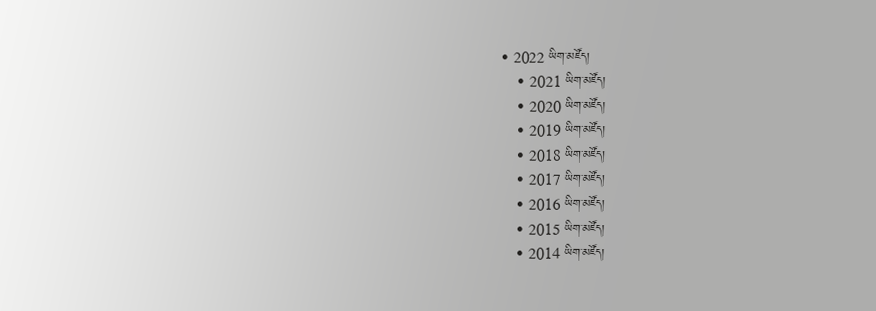• 2022 ཡིག་མཛོད།
    • 2021 ཡིག་མཛོད།
    • 2020 ཡིག་མཛོད།
    • 2019 ཡིག་མཛོད།
    • 2018 ཡིག་མཛོད།
    • 2017 ཡིག་མཛོད།
    • 2016 ཡིག་མཛོད།
    • 2015 ཡིག་མཛོད།
    • 2014 ཡིག་མཛོད།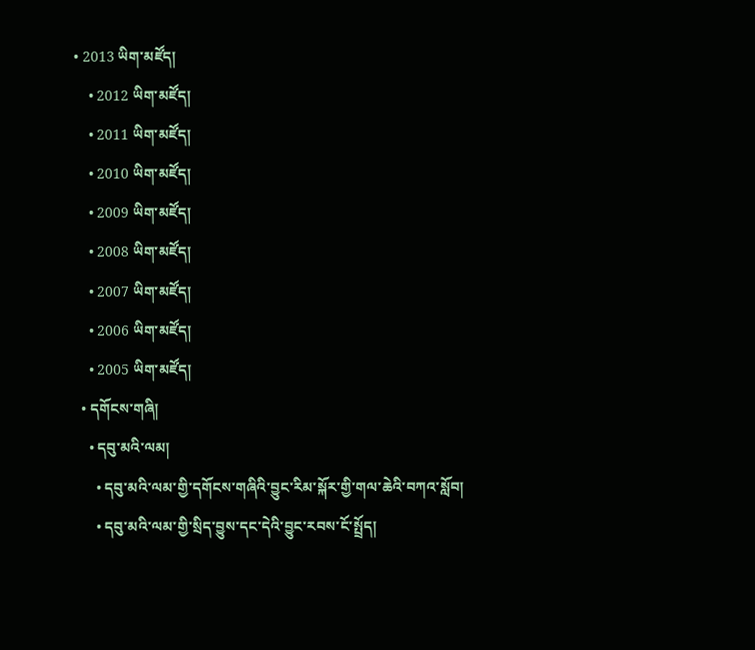• 2013 ཡིག་མཛོད།
    • 2012 ཡིག་མཛོད།
    • 2011 ཡིག་མཛོད།
    • 2010 ཡིག་མཛོད།
    • 2009 ཡིག་མཛོད།
    • 2008 ཡིག་མཛོད།
    • 2007 ཡིག་མཛོད།
    • 2006 ཡིག་མཛོད།
    • 2005 ཡིག་མཛོད།
  • དགོངས་གཞི།
    • དབུ་མའི་ལམ།
      • དབུ་མའི་ལམ་གྱི་དགོངས་གཞིའི་བྱུང་རིམ་སྐོར་གྱི་གལ་ཆེའི་བཀའ་སློབ།
      • དབུ་མའི་ལམ་གྱི་སྲིད་བྱུས་དང་དེའི་བྱུང་རབས་ངོ་སྤྲོད།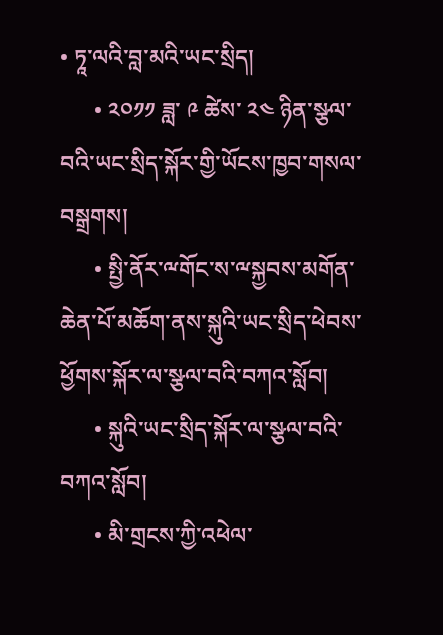• ཏཱ་ལའི་བླ་མའི་ཡང་སྲིད།
      • ༢༠༡༡ ཟླ་ ༩ ཚེས་ ༢༤ ཉིན་སྩལ་བའི་ཡང་སྲིད་སྐོར་གྱི་ཡོངས་ཁྱབ་གསལ་བསྒྲགས།
      • སྤྱི་ནོར་ྋགོང་ས་ྋསྐྱབས་མགོན་ཆེན་པོ་མཆོག་ནས་སྐུའི་ཡང་སྲིད་ཕེབས་ཕྱོགས་སྐོར་ལ་སྩལ་བའི་བཀའ་སློབ།
      • སྐུའི་ཡང་སྲིད་སྐོར་ལ་སྩལ་བའི་བཀའ་སློབ།
      • མི་གྲངས་ཀྱི་འཕེལ་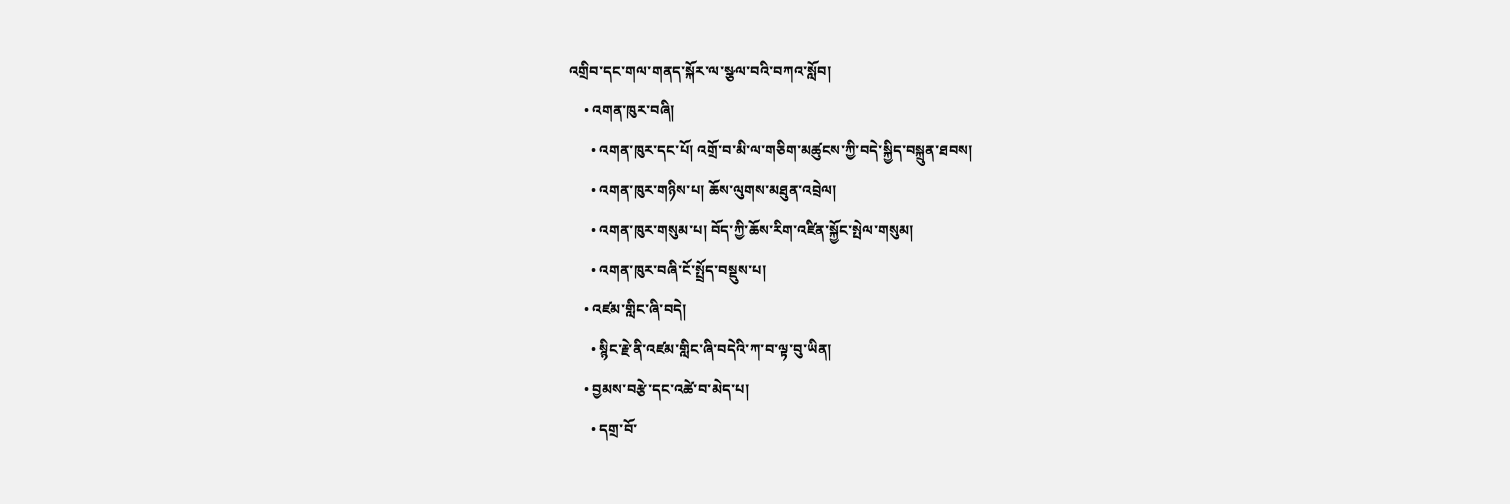འགྲིབ་དང་གལ་གནད་སྐོར་ལ་སྩལ་བའི་བཀའ་སློབ།
    • འགན་ཁུར་བཞི།
      • འགན་ཁུར་དང་པོ། འགྲོ་བ་མི་ལ་གཅིག་མཚུངས་ཀྱི་བདེ་སྐྱིད་བསྐྲུན་ཐབས།
      • འགན་ཁུར་གཉིས་པ། ཆོས་ལུགས་མཐུན་འབྲེལ།
      • འགན་ཁུར་གསུམ་པ། བོད་ཀྱི་ཆོས་རིག་འཛིན་སྐྱོང་སྤེལ་གསུམ།
      • འགན་ཁུར་བཞི་ངོ་སྤྲོད་བསྡུས་པ།
    • འཛམ་གླིང་ཞི་བདེ།
      • སྙིང་རྗེ་ནི་འཛམ་གླིང་ཞི་བདེའི་ཀ་བ་ལྟ་བུ་ཡིན།
    • བྱམས་བརྩེ་དང་འཚེ་བ་མེད་པ།
      • དགྲ་བོ་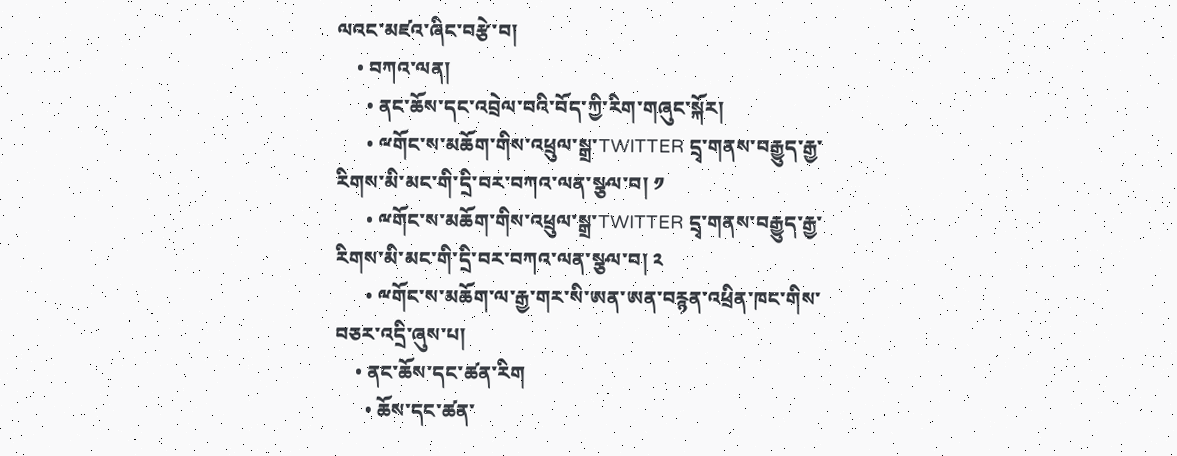ལའང་མཛའ་ཞིང་བརྩེ་བ།
    • བཀའ་ལན།
      • ནང་ཆོས་དང་འབྲེལ་བའི་བོད་ཀྱི་རིག་གཞུང་སྐོར།
      • ྋགོང་ས་མཆོག་གིས་འཕྲུལ་སྒྲ་TWITTER དྲྭ་གནས་བརྒྱུད་རྒྱ་རིགས་མི་མང་གི་དྲི་བར་བཀའ་ལན་སྩལ་བ། ༡
      • ྋགོང་ས་མཆོག་གིས་འཕྲུལ་སྒྲ་TWITTER དྲྭ་གནས་བརྒྱུད་རྒྱ་རིགས་མི་མང་གི་དྲི་བར་བཀའ་ལན་སྩལ་བ། ༢
      • ྋགོང་ས་མཆོག་ལ་རྒྱ་གར་སི་ཨན་ཨན་བརྙན་འཕྲིན་ཁང་གིས་བཅར་འདྲི་ཞུས་པ།
    • ནང་ཆོས་དང་ཚན་རིག
      • ཆོས་དང་ཚན་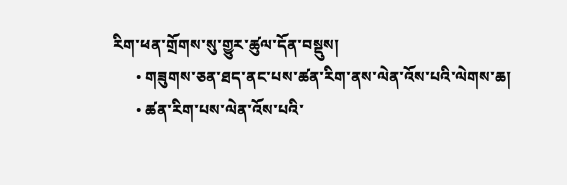རིག་ཕན་གྲོགས་སུ་གྱུར་ཚུལ་དོན་བསྡུས།
      • གཟུགས་ཅན་ཐད་ནང་པས་ཚན་རིག་ནས་ལེན་འོས་པའི་ལེགས་ཆ།
      • ཚན་རིག་པས་ལེན་འོས་པའི་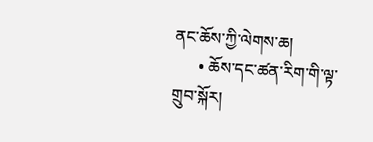ནང་ཆོས་ཀྱི་ལེགས་ཆ།
      • ཆོས་དང་ཚན་རིག་གི་ལྟ་གྲུབ་སྐོར།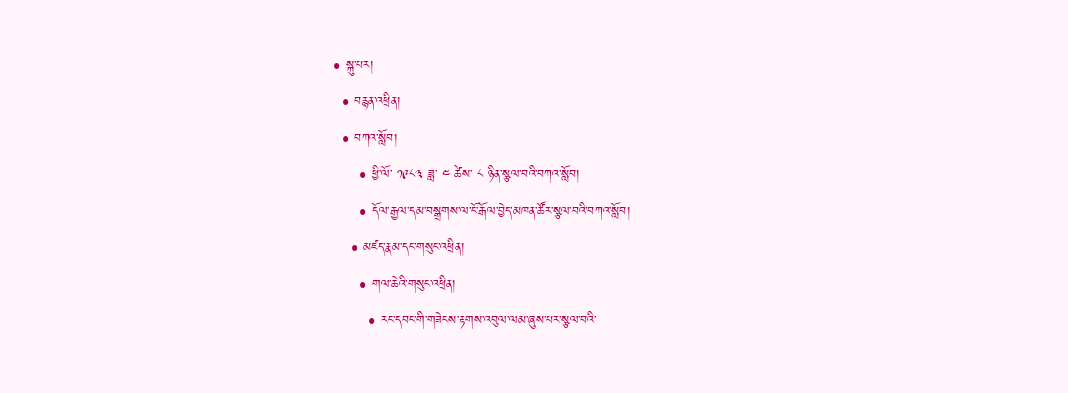• སྐུ་པར།
  • བརྙན་འཕྲིན།
  • བཀའ་སློབ།
      • ཕྱི་ལོ་ ༡༩༨༣ ཟླ་ ༤ ཚེས་ ༨ ཉིན་སྩལ་བའི་བཀའ་སློབ།
      • དོལ་རྒྱལ་དམ་བསྒྲགས་ལ་ངོ་རྒོལ་བྱེད་མཁན་ཚོར་སྩལ་བའི་བཀའ་སློབ།
    • མཛད་རྣམ་དང་གསུང་འཕྲིན།
      • གལ་ཆེའི་གསུང་འཕྲིན།
        • རང་དབང་གི་གཟེངས་རྟགས་འབུལ་ལམ་ཞུས་པར་སྩལ་བའི་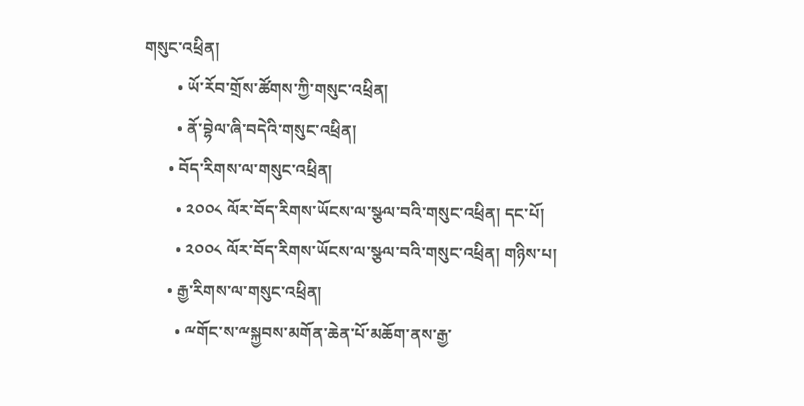གསུང་འཕྲིན།
        • ཡོ་རོབ་གྲོས་ཚོགས་ཀྱི་གསུང་འཕྲིན།
        • ནོ་བྷེལ་ཞི་བདེའི་གསུང་འཕྲིན།
      • བོད་རིགས་ལ་གསུང་འཕྲིན།
        • ༢༠༠༨ ལོར་བོད་རིགས་ཡོངས་ལ་སྩལ་བའི་གསུང་འཕྲིན། དང་པོ།
        • ༢༠༠༨ ལོར་བོད་རིགས་ཡོངས་ལ་སྩལ་བའི་གསུང་འཕྲིན། གཉིས་པ།
      • རྒྱ་རིགས་ལ་གསུང་འཕྲིན།
        • ྋགོང་ས་ྋསྐྱབས་མགོན་ཆེན་པོ་མཆོག་ནས་རྒྱ་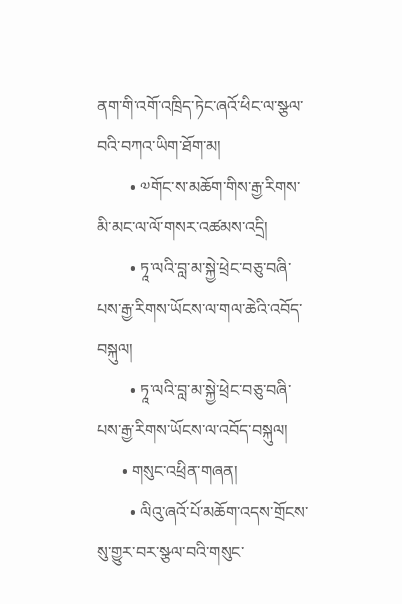ནག་གི་འགོ་འཁྲིད་ཏེང་ཞའོ་ཕིང་ལ་སྩལ་བའི་བཀའ་ཡིག་ཐོག་མ།
        • ༧གོང་ས་མཆོག་གིས་རྒྱ་རིགས་མི་མང་ལ་ལོ་གསར་འཚམས་འདྲི།
        • ཏཱ་ལའི་བླ་མ་སྐྱེ་ཕྲེང་བཅུ་བཞི་པས་རྒྱ་རིགས་ཡོངས་ལ་གལ་ཆེའི་འབོད་བསྐུལ།
        • ཏཱ་ལའི་བླ་མ་སྐྱེ་ཕྲེང་བཅུ་བཞི་པས་རྒྱ་རིགས་ཡོངས་ལ་འབོད་བསྐུལ།
      • གསུང་འཕྲིན་གཞན།
        • ལིའུ་ཞའོ་པོ་མཆོག་འདས་གྲོངས་སུ་གྱུར་བར་སྩལ་བའི་གསུང་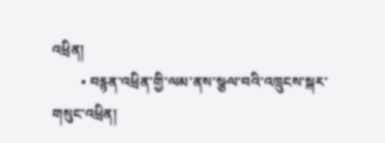འཕྲིན།
        • བརྙན་འཕྲིན་གྱི་ལམ་ནས་སྩལ་བའི་འཁྲུངས་སྐར་གསུང་འཕྲིན།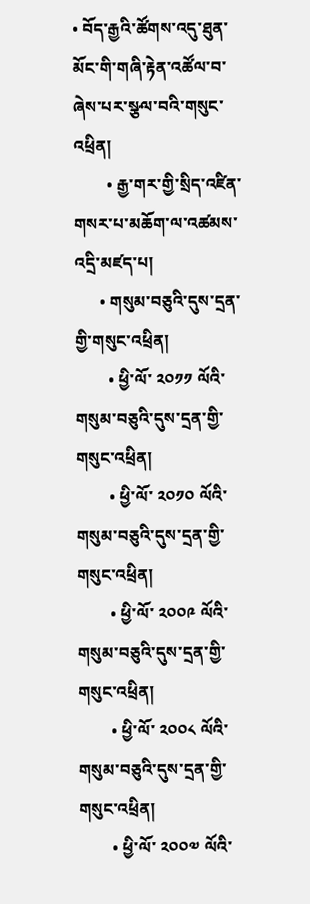• བོད་རྒྱའི་ཚོགས་འདུ་ཐུན་མོང་གི་གཞི་རྟེན་འཚོལ་བ་ཞེས་པར་སྩལ་བའི་གསུང་འཕྲིན།
        • རྒྱ་གར་གྱི་སྲིད་འཛིན་གསར་པ་མཆོག་ལ་འཚམས་འདྲི་མཛད་པ།
      • གསུམ་བཅུའི་དུས་དྲན་གྱི་གསུང་འཕྲིན།
        • ཕྱི་ལོ་ ༢༠༡༡ ལོའི་གསུམ་བཅུའི་དུས་དྲན་གྱི་གསུང་འཕྲིན།
        • ཕྱི་ལོ་ ༢༠༡༠ ལོའི་གསུམ་བཅུའི་དུས་དྲན་གྱི་གསུང་འཕྲིན།
        • ཕྱི་ལོ་ ༢༠༠༩ ལོའི་གསུམ་བཅུའི་དུས་དྲན་གྱི་གསུང་འཕྲིན།
        • ཕྱི་ལོ་ ༢༠༠༨ ལོའི་གསུམ་བཅུའི་དུས་དྲན་གྱི་གསུང་འཕྲིན།
        • ཕྱི་ལོ་ ༢༠༠༧ ལོའི་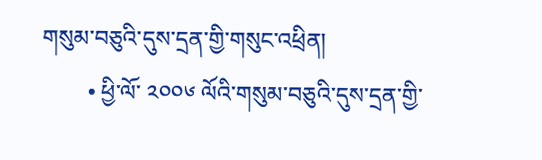གསུམ་བཅུའི་དུས་དྲན་གྱི་གསུང་འཕྲིན།
        • ཕྱི་ལོ་ ༢༠༠༦ ལོའི་གསུམ་བཅུའི་དུས་དྲན་གྱི་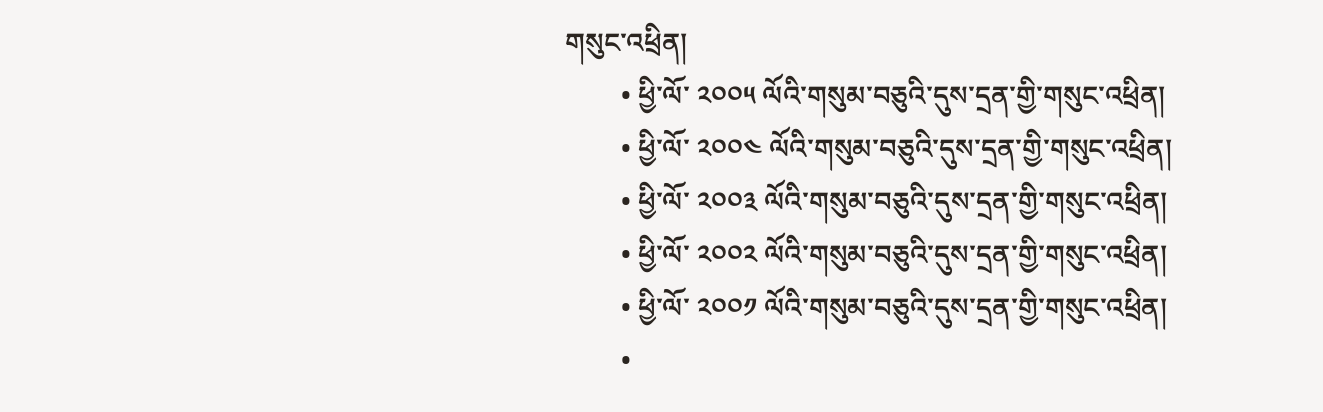གསུང་འཕྲིན།
        • ཕྱི་ལོ་ ༢༠༠༥ ལོའི་གསུམ་བཅུའི་དུས་དྲན་གྱི་གསུང་འཕྲིན།
        • ཕྱི་ལོ་ ༢༠༠༤ ལོའི་གསུམ་བཅུའི་དུས་དྲན་གྱི་གསུང་འཕྲིན།
        • ཕྱི་ལོ་ ༢༠༠༣ ལོའི་གསུམ་བཅུའི་དུས་དྲན་གྱི་གསུང་འཕྲིན།
        • ཕྱི་ལོ་ ༢༠༠༢ ལོའི་གསུམ་བཅུའི་དུས་དྲན་གྱི་གསུང་འཕྲིན།
        • ཕྱི་ལོ་ ༢༠༠༡ ལོའི་གསུམ་བཅུའི་དུས་དྲན་གྱི་གསུང་འཕྲིན།
        •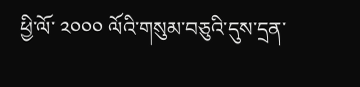ཕྱི་ལོ་ ༢༠༠༠ ལོའི་གསུམ་བཅུའི་དུས་དྲན་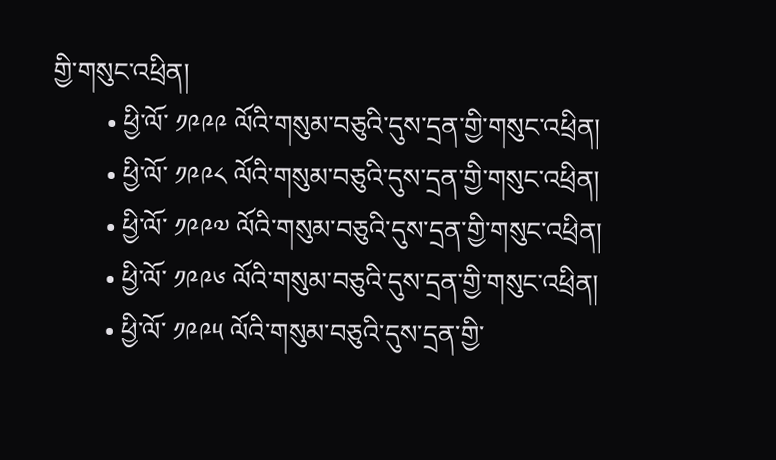གྱི་གསུང་འཕྲིན།
        • ཕྱི་ལོ་ ༡༩༩༩ ལོའི་གསུམ་བཅུའི་དུས་དྲན་གྱི་གསུང་འཕྲིན།
        • ཕྱི་ལོ་ ༡༩༩༨ ལོའི་གསུམ་བཅུའི་དུས་དྲན་གྱི་གསུང་འཕྲིན།
        • ཕྱི་ལོ་ ༡༩༩༧ ལོའི་གསུམ་བཅུའི་དུས་དྲན་གྱི་གསུང་འཕྲིན།
        • ཕྱི་ལོ་ ༡༩༩༦ ལོའི་གསུམ་བཅུའི་དུས་དྲན་གྱི་གསུང་འཕྲིན།
        • ཕྱི་ལོ་ ༡༩༩༥ ལོའི་གསུམ་བཅུའི་དུས་དྲན་གྱི་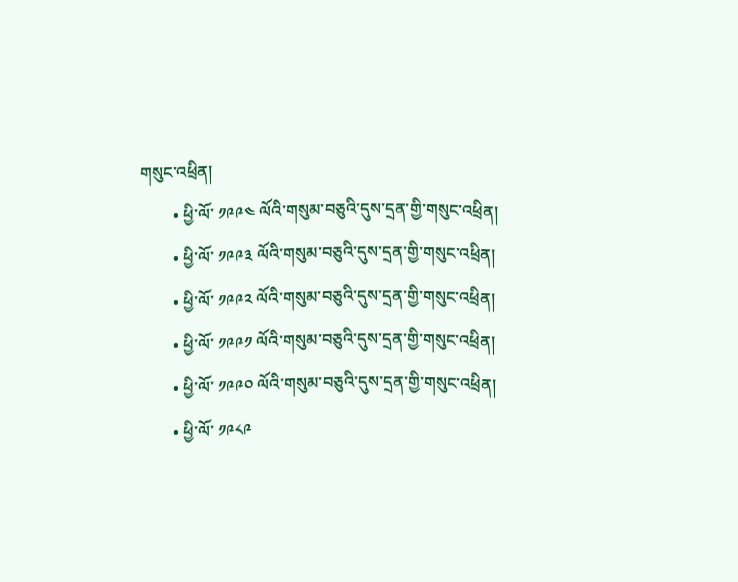གསུང་འཕྲིན།
        • ཕྱི་ལོ་ ༡༩༩༤ ལོའི་གསུམ་བཅུའི་དུས་དྲན་གྱི་གསུང་འཕྲིན།
        • ཕྱི་ལོ་ ༡༩༩༣ ལོའི་གསུམ་བཅུའི་དུས་དྲན་གྱི་གསུང་འཕྲིན།
        • ཕྱི་ལོ་ ༡༩༩༢ ལོའི་གསུམ་བཅུའི་དུས་དྲན་གྱི་གསུང་འཕྲིན།
        • ཕྱི་ལོ་ ༡༩༩༡ ལོའི་གསུམ་བཅུའི་དུས་དྲན་གྱི་གསུང་འཕྲིན།
        • ཕྱི་ལོ་ ༡༩༩༠ ལོའི་གསུམ་བཅུའི་དུས་དྲན་གྱི་གསུང་འཕྲིན།
        • ཕྱི་ལོ་ ༡༩༨༩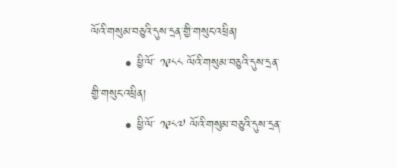ལོའི་གསུམ་བཅུའི་དུས་དྲན་གྱི་གསུང་འཕྲིན།
        • ཕྱི་ལོ་ ༡༩༨༨ ལོའི་གསུམ་བཅུའི་དུས་དྲན་གྱི་གསུང་འཕྲིན།
        • ཕྱི་ལོ་ ༡༩༨༧ ལོའི་གསུམ་བཅུའི་དུས་དྲན་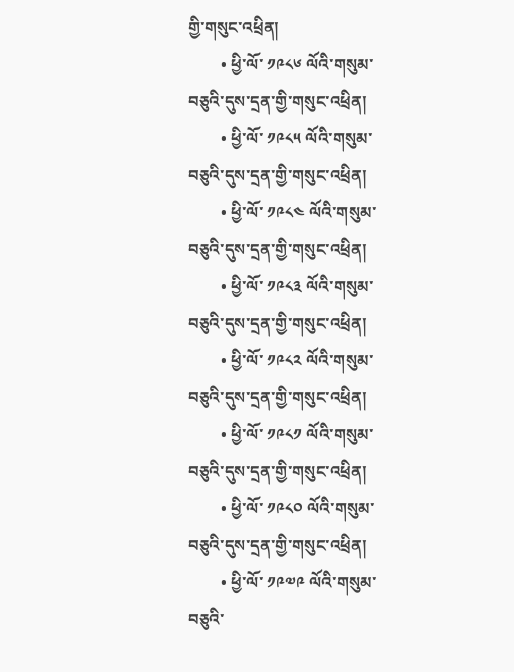གྱི་གསུང་འཕྲིན།
        • ཕྱི་ལོ་ ༡༩༨༦ ལོའི་གསུམ་བཅུའི་དུས་དྲན་གྱི་གསུང་འཕྲིན།
        • ཕྱི་ལོ་ ༡༩༨༥ ལོའི་གསུམ་བཅུའི་དུས་དྲན་གྱི་གསུང་འཕྲིན།
        • ཕྱི་ལོ་ ༡༩༨༤ ལོའི་གསུམ་བཅུའི་དུས་དྲན་གྱི་གསུང་འཕྲིན།
        • ཕྱི་ལོ་ ༡༩༨༣ ལོའི་གསུམ་བཅུའི་དུས་དྲན་གྱི་གསུང་འཕྲིན།
        • ཕྱི་ལོ་ ༡༩༨༢ ལོའི་གསུམ་བཅུའི་དུས་དྲན་གྱི་གསུང་འཕྲིན།
        • ཕྱི་ལོ་ ༡༩༨༡ ལོའི་གསུམ་བཅུའི་དུས་དྲན་གྱི་གསུང་འཕྲིན།
        • ཕྱི་ལོ་ ༡༩༨༠ ལོའི་གསུམ་བཅུའི་དུས་དྲན་གྱི་གསུང་འཕྲིན།
        • ཕྱི་ལོ་ ༡༩༧༩ ལོའི་གསུམ་བཅུའི་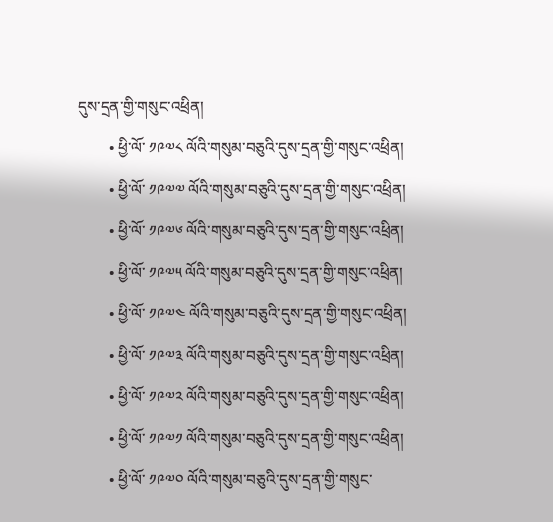དུས་དྲན་གྱི་གསུང་འཕྲིན།
        • ཕྱི་ལོ་ ༡༩༧༨ ལོའི་གསུམ་བཅུའི་དུས་དྲན་གྱི་གསུང་འཕྲིན།
        • ཕྱི་ལོ་ ༡༩༧༧ ལོའི་གསུམ་བཅུའི་དུས་དྲན་གྱི་གསུང་འཕྲིན།
        • ཕྱི་ལོ་ ༡༩༧༦ ལོའི་གསུམ་བཅུའི་དུས་དྲན་གྱི་གསུང་འཕྲིན།
        • ཕྱི་ལོ་ ༡༩༧༥ ལོའི་གསུམ་བཅུའི་དུས་དྲན་གྱི་གསུང་འཕྲིན།
        • ཕྱི་ལོ་ ༡༩༧༤ ལོའི་གསུམ་བཅུའི་དུས་དྲན་གྱི་གསུང་འཕྲིན།
        • ཕྱི་ལོ་ ༡༩༧༣ ལོའི་གསུམ་བཅུའི་དུས་དྲན་གྱི་གསུང་འཕྲིན།
        • ཕྱི་ལོ་ ༡༩༧༢ ལོའི་གསུམ་བཅུའི་དུས་དྲན་གྱི་གསུང་འཕྲིན།
        • ཕྱི་ལོ་ ༡༩༧༡ ལོའི་གསུམ་བཅུའི་དུས་དྲན་གྱི་གསུང་འཕྲིན།
        • ཕྱི་ལོ་ ༡༩༧༠ ལོའི་གསུམ་བཅུའི་དུས་དྲན་གྱི་གསུང་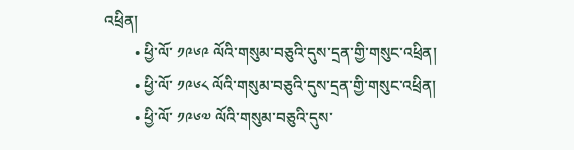འཕྲིན།
        • ཕྱི་ལོ་ ༡༩༦༩ ལོའི་གསུམ་བཅུའི་དུས་དྲན་གྱི་གསུང་འཕྲིན།
        • ཕྱི་ལོ་ ༡༩༦༨ ལོའི་གསུམ་བཅུའི་དུས་དྲན་གྱི་གསུང་འཕྲིན།
        • ཕྱི་ལོ་ ༡༩༦༧ ལོའི་གསུམ་བཅུའི་དུས་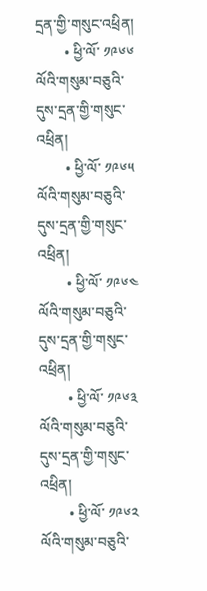དྲན་གྱི་གསུང་འཕྲིན།
        • ཕྱི་ལོ་ ༡༩༦༦ ལོའི་གསུམ་བཅུའི་དུས་དྲན་གྱི་གསུང་འཕྲིན།
        • ཕྱི་ལོ་ ༡༩༦༥ ལོའི་གསུམ་བཅུའི་དུས་དྲན་གྱི་གསུང་འཕྲིན།
        • ཕྱི་ལོ་ ༡༩༦༤ ལོའི་གསུམ་བཅུའི་དུས་དྲན་གྱི་གསུང་འཕྲིན།
        • ཕྱི་ལོ་ ༡༩༦༣ ལོའི་གསུམ་བཅུའི་དུས་དྲན་གྱི་གསུང་འཕྲིན།
        • ཕྱི་ལོ་ ༡༩༦༢ ལོའི་གསུམ་བཅུའི་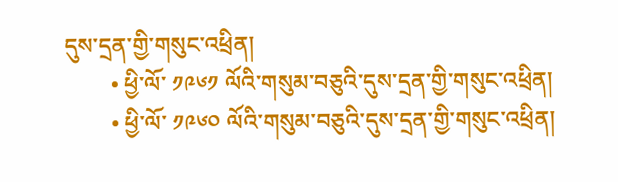དུས་དྲན་གྱི་གསུང་འཕྲིན།
        • ཕྱི་ལོ་ ༡༩༦༡ ལོའི་གསུམ་བཅུའི་དུས་དྲན་གྱི་གསུང་འཕྲིན།
        • ཕྱི་ལོ་ ༡༩༦༠ ལོའི་གསུམ་བཅུའི་དུས་དྲན་གྱི་གསུང་འཕྲིན།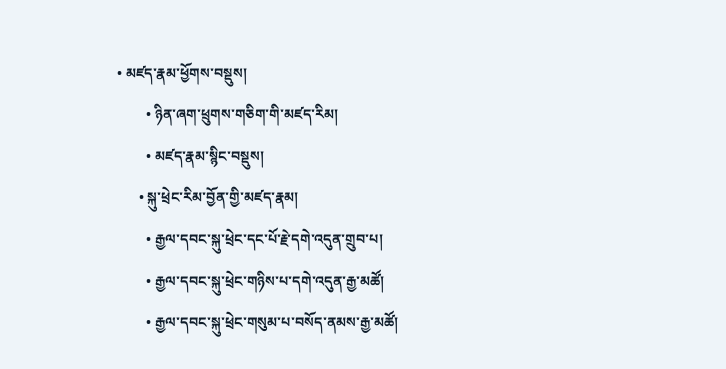• མཛད་རྣམ་ཕྱོགས་བསྡུས།
        • ཉིན་ཞག་ཕྲུགས་གཅིག་གི་མཛད་རིམ།
        • མཛད་རྣམ་སྙིང་བསྡུས།
      • སྐུ་ཕྲེང་རིམ་བྱོན་གྱི་མཛད་རྣམ།
        • རྒྱལ་དབང་སྐུ་ཕྲེང་དང་པོ་རྗེ་དགེ་འདུན་གྲུབ་པ།
        • རྒྱལ་དབང་སྐུ་ཕྲེང་གཉིས་པ་དགེ་འདུན་རྒྱ་མཚོ།
        • རྒྱལ་དབང་སྐུ་ཕྲེང་གསུམ་པ་བསོད་ནམས་རྒྱ་མཚོ།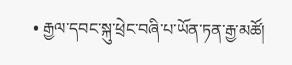• རྒྱལ་དབང་སྐུ་ཕྲེང་བཞི་པ་ཡོན་ཏན་རྒྱ་མཚོ།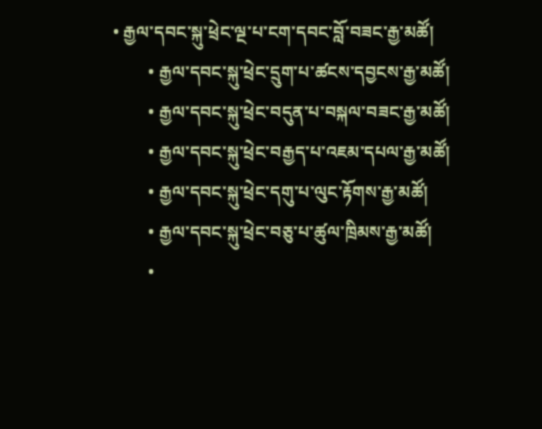• རྒྱལ་དབང་སྐུ་ཕྲེང་ལྔ་པ་ངག་དབང་བློ་བཟང་རྒྱ་མཚོ།
        • རྒྱལ་དབང་སྐུ་ཕྲེང་དྲུག་པ་ཚངས་དབྱངས་རྒྱ་མཚོ།
        • རྒྱལ་དབང་སྐུ་ཕྲེང་བདུན་པ་བསྐལ་བཟང་རྒྱ་མཚོ།
        • རྒྱལ་དབང་སྐུ་ཕྲེང་བརྒྱད་པ་འཇམ་དཔལ་རྒྱ་མཚོ།
        • རྒྱལ་དབང་སྐུ་ཕྲེང་དགུ་པ་ལུང་རྟོགས་རྒྱ་མཚོ།
        • རྒྱལ་དབང་སྐུ་ཕྲེང་བཅུ་པ་ཚུལ་ཁྲིམས་རྒྱ་མཚོ།
        •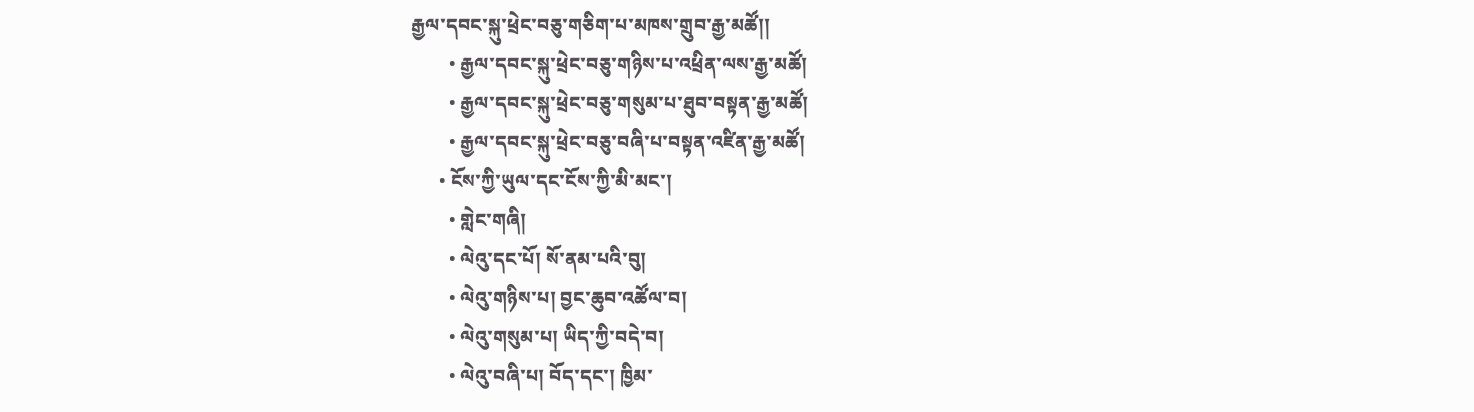རྒྱལ་དབང་སྐུ་ཕྲེང་བཅུ་གཅིག་པ་མཁས་གྲུབ་རྒྱ་མཚོ།།
        • རྒྱལ་དབང་སྐུ་ཕྲེང་བཅུ་གཉིས་པ་འཕྲིན་ལས་རྒྱ་མཚོ།
        • རྒྱལ་དབང་སྐུ་ཕྲེང་བཅུ་གསུམ་པ་ཐུབ་བསྟན་རྒྱ་མཚོ།
        • རྒྱལ་དབང་སྐུ་ཕྲེང་བཅུ་བཞི་པ་བསྟན་འཛིན་རྒྱ་མཚོ།
      • ངོས་ཀྱི་ཡུལ་དང་ངོས་ཀྱི་མི་མང་།
        • གླེང་གཞི།
        • ལེའུ་དང་པོ། སོ་ནམ་པའི་བུ།
        • ལེའུ་གཉིས་པ། བྱང་ཆུབ་འཚོལ་བ།
        • ལེའུ་གསུམ་པ། ཡིད་ཀྱི་བདེ་བ།
        • ལེའུ་བཞི་པ། བོད་དང་། ཁྱིམ་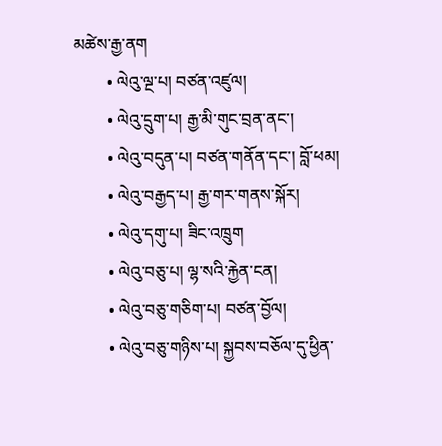མཚེས་རྒྱ་ནག
        • ལེའུ་ལྔ་པ། བཙན་འཛུལ།
        • ལེའུ་དྲུག་པ། རྒྱ་མི་གུང་བྲན་ནང་།
        • ལེའུ་བདུན་པ། བཙན་གནོན་དང་། བློ་ཕམ།
        • ལེའུ་བརྒྱད་པ། རྒྱ་གར་གནས་སྐོར།
        • ལེའུ་དགུ་པ། ཟིང་འཁྲུག
        • ལེའུ་བཅུ་པ། ལྷ་སའི་རྐྱེན་ངན།
        • ལེའུ་བཅུ་གཅིག་པ། བཙན་བྱོལ།
        • ལེའུ་བཅུ་གཉིས་པ། སྐྱབས་བཅོལ་དུ་ཕྱིན་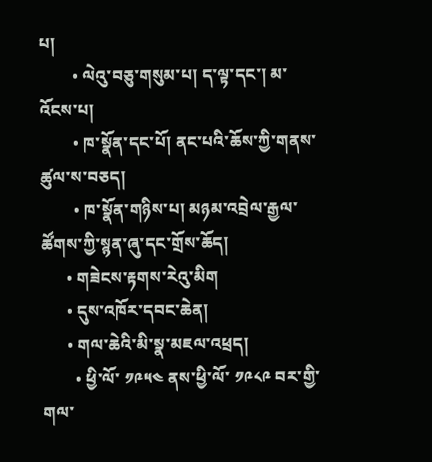པ།
        • ལེའུ་བཅུ་གསུམ་པ། ད་ལྟ་དང་། མ་འོངས་པ།
        • ཁ་སྣོན་དང་པོ། ནང་པའི་ཆོས་ཀྱི་གནས་ཚུལ་ས་བཅད།
        • ཁ་སྣོན་གཉིས་པ། མཉམ་འབྲེལ་རྒྱལ་ཚོགས་ཀྱི་སྙན་ཞུ་དང་གྲོས་ཆོད།
      • གཟེངས་རྟགས་རེའུ་མིག
      • དུས་འཁོར་དབང་ཆེན།
      • གལ་ཆེའི་མི་སྣ་མཇལ་འཕྲད།
        • ཕྱི་ལོ་ ༡༩༥༤ ནས་ཕྱི་ལོ་ ༡༩༨༩ བར་གྱི་གལ་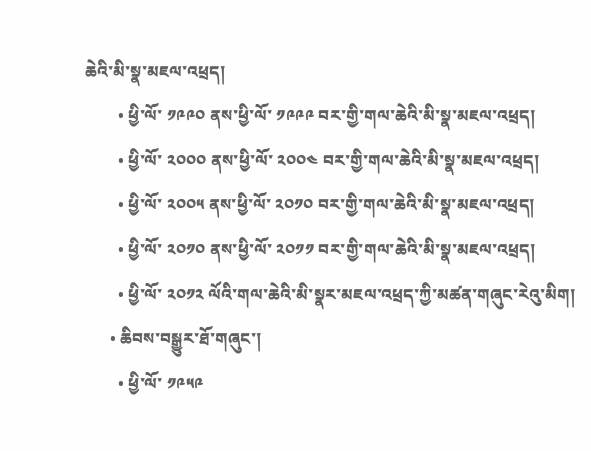ཆེའི་མི་སྣ་མཇལ་འཕྲད།
        • ཕྱི་ལོ་ ༡༩༩༠ ནས་ཕྱི་ལོ་ ༡༩༩༩ བར་གྱི་གལ་ཆེའི་མི་སྣ་མཇལ་འཕྲད།
        • ཕྱི་ལོ་ ༢༠༠༠ ནས་ཕྱི་ལོ་ ༢༠༠༤ བར་གྱི་གལ་ཆེའི་མི་སྣ་མཇལ་འཕྲད།
        • ཕྱི་ལོ་ ༢༠༠༥ ནས་ཕྱི་ལོ་ ༢༠༡༠ བར་གྱི་གལ་ཆེའི་མི་སྣ་མཇལ་འཕྲད།
        • ཕྱི་ལོ་ ༢༠༡༠ ནས་ཕྱི་ལོ་ ༢༠༡༡ བར་གྱི་གལ་ཆེའི་མི་སྣ་མཇལ་འཕྲད།
        • ཕྱི་ལོ་ ༢༠༡༢ ལོའི་གལ་ཆེའི་མི་སྣར་མཇལ་འཕྲད་ཀྱི་མཚན་གཞུང་རེའུ་མིག།
      • ཆིབས་བསྒྱུར་ཐོ་གཞུང་།
        • ཕྱི་ལོ་ ༡༩༥༩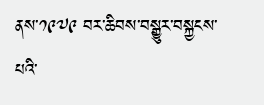ནས་༡༩༧༩ བར་ཆིབས་བསྒྱུར་བསྐྱངས་པའི་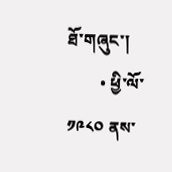ཐོ་གཞུང་།
        • ཕྱི་ལོ་ ༡༩༨༠ ནས་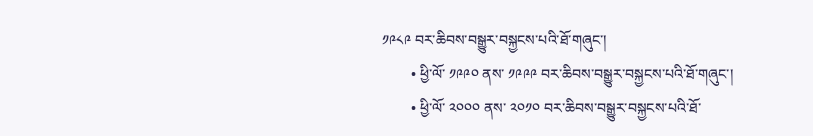༡༩༨༩ བར་ཆིབས་བསྒྱུར་བསྐྱངས་པའི་ཐོ་གཞུང་།
        • ཕྱི་ལོ་ ༡༩༩༠ ནས་ ༡༩༩༩ བར་ཆིབས་བསྒྱུར་བསྐྱངས་པའི་ཐོ་གཞུང་།
        • ཕྱི་ལོ་ ༢༠༠༠ ནས་ ༢༠༡༠ བར་ཆིབས་བསྒྱུར་བསྐྱངས་པའི་ཐོ་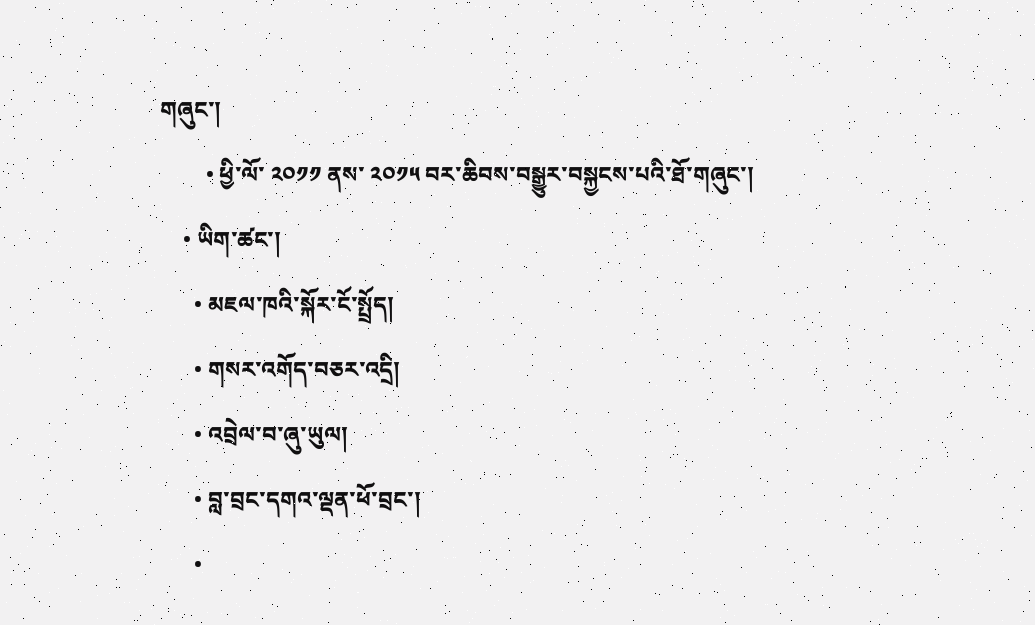གཞུང་།
        • ཕྱི་ལོ་ ༢༠༡༡ ནས་ ༢༠༡༥ བར་ཆིབས་བསྒྱུར་བསྐྱངས་པའི་ཐོ་གཞུང་།
    • ཡིག་ཚང་།
      • མཇལ་ཁའི་སྐོར་ངོ་སྤྲོད།
      • གསར་འགོད་བཅར་འདྲི།
      • འབྲེལ་བ་ཞུ་ཡུལ།
      • བླ་བྲང་དགའ་ལྡན་ཕོ་བྲང་།
      •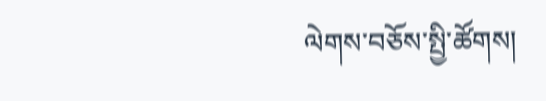ལེགས་བཅོས་སྤྱི་ཚོགས།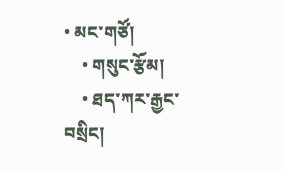• མང་གཙོ།
    • གསུང་རྩོམ།
    • ཐད་ཀར་རྒྱང་བསྲིང།